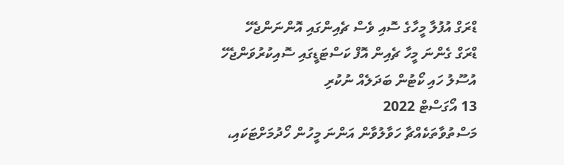ޑްރަގް އުފުލާ މީހާގެ ސޮއި ވެސް ޗެއިންގައި އޮންނަންޖެހޭ
ޑްރަގް ގެންނަ މީހާ ޗެއިން އޮފް ކަސްޓަޑީގައި ސޮއިކުރުވަންޖެހޭ އުސޫލު ހައި ކޯޓުން ބަދަލެއް ނުކުރި
13 އޯގަސްޓް 2022
މަސްތުވާތަކެއްޗާ ހަވާލުވާން އަންނަ މީހުން ހޯދުމަށްޓަކައި،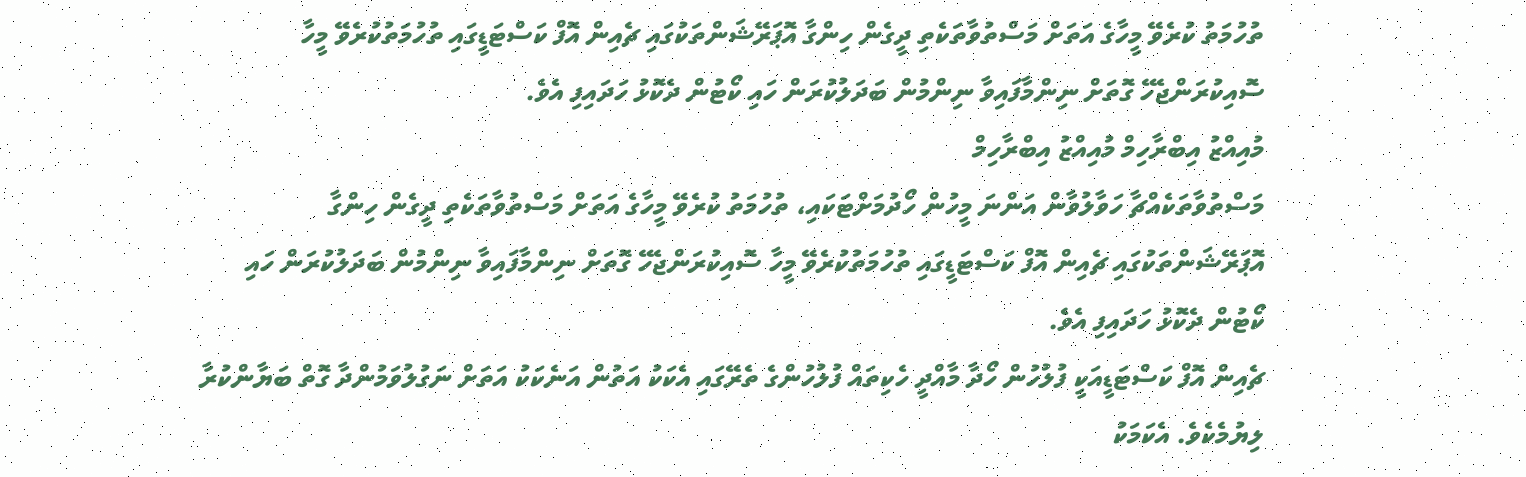ތުހުމަތު ކުރެވޭ މީހާގެ އަތަށް މަސްތުވާތަކެތި ދީގެން ހިންގާ އޮޕަރޭޝަންތަކުގައި ޗެއިން އޮފް ކަސްޓަޑީގައި ތުހުމަތުކުރެވޭ މީހާ ސޮއިކުރަންޖެހޭ ގޮތަށް ނިންމާފައިވާ ނިންމުން ބަދަލުކުރަން ހައި ކޯޓުން ދެކޮޅު ހަދައިފި އެވެ.
މުއިއްޒު އިބްރާހިމް މުއިއްޒު އިބްރާހިމް
މަސްތުވާތަކެއްޗާ ހަވާލުވާން އަންނަ މީހުން ހޯދުމަށްޓަކައި، ތުހުމަތު ކުރެވޭ މީހާގެ އަތަށް މަސްތުވާތަކެތި ދީގެން ހިންގާ އޮޕަރޭޝަންތަކުގައި ޗެއިން އޮފް ކަސްޓަޑީގައި ތުހުމަތުކުރެވޭ މީހާ ސޮއިކުރަންޖެހޭ ގޮތަށް ނިންމާފައިވާ ނިންމުން ބަދަލުކުރަން ހައި ކޯޓުން ދެކޮޅު ހަދައިފި އެވެ.
ޗެއިން އޮފް ކަސްޓަޑީއަކީ ފުލުހުން ހޯދާ މާއްދީ ހެކިތައް ފުލުހުންގެ ތެރޭގައި އެކަކު އަތުން އަނެކަކު އަތަށް ނަގުލުވަމުންދާ ގޮތް ބަޔާންކުރާ ލިޔުމެކެވެ. އެކަމަކު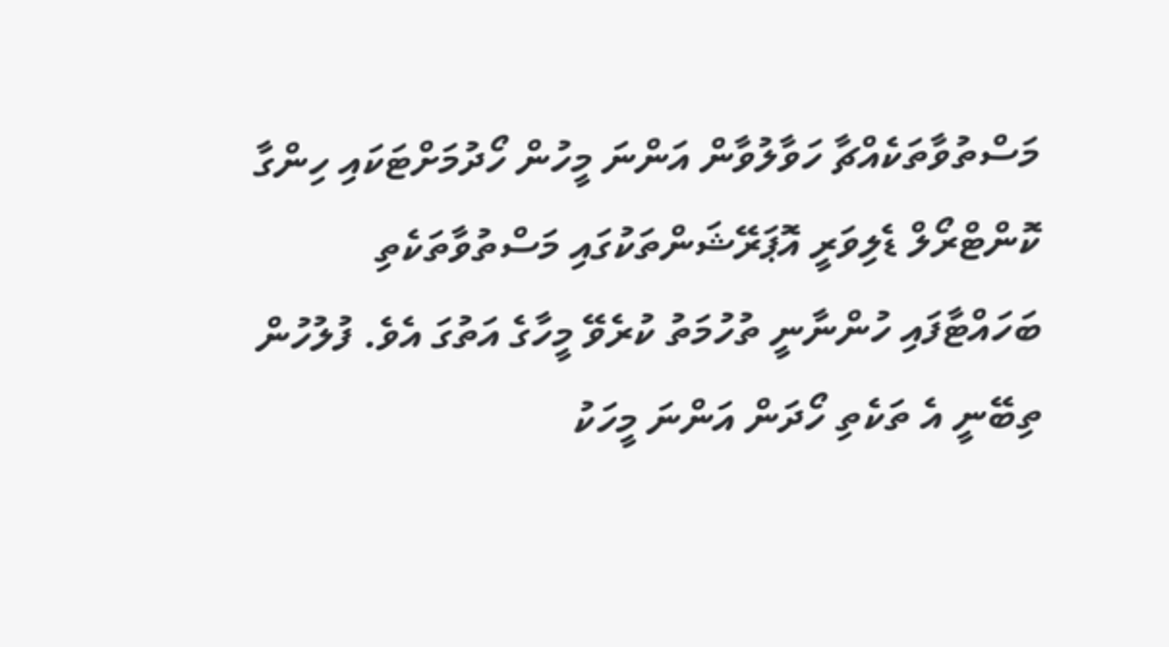މަސްތުވާތަކެއްޗާ ހަވާލުވާން އަންނަ މީހުން ހޯދުމަށްޓަކައި ހިންގާ ކޮންޓްރޯލް ޑެލިވަރީ އޮޕަރޭޝަންތަކުގައި މަސްތުވާތަކެތި ބަހައްޓާފައި ހުންނާނީ ތުހުމަތު ކުރެވޭ މީހާގެ އަތުގަ އެވެ. ފުލުހުން ތިބޭނީ އެ ތަކެތި ހޯދަން އަންނަ މީހަކު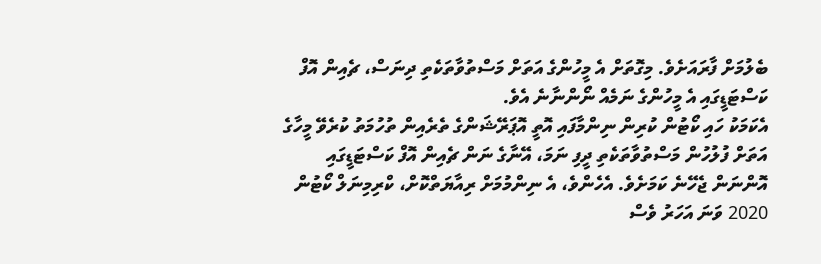ބެލުމަށް ފާރައަށެވެ. މިގޮތަށް އެ މީހުންގެ އަތަށް މަސްތުވާތަކެތި ދިނަސް، ޗެއިން އޮފް ކަސްޓަޑީގައި އެ މީހުންގެ ނަމެއް ނޯންނާނެ އެވެ.
އެކަމަކު ހައި ކޯޓުން ކުރިން ނިންމާފައި އޮތީ އޮޕަރޭޝަންގެ ތެރެއިން ތުހުމަތު ކުރެވޭ މީހާގެ އަތަށް ފުލުހުން މަސްތުވާތަކެތި ދީފި ނަމަ، އޭނާގެ ނަން ޗެއިން އޮފް ކަސްޓަޑީގައި އޮންނަން ޖެހޭނެ ކަމަށެވެ. އެހެންވެ، އެ ނިންމުމަށް ރިއާޔަތްކޮށް، ކްރިމިނަލް ކޯޓުން 2020 ވަނަ އަހަރު ވެސް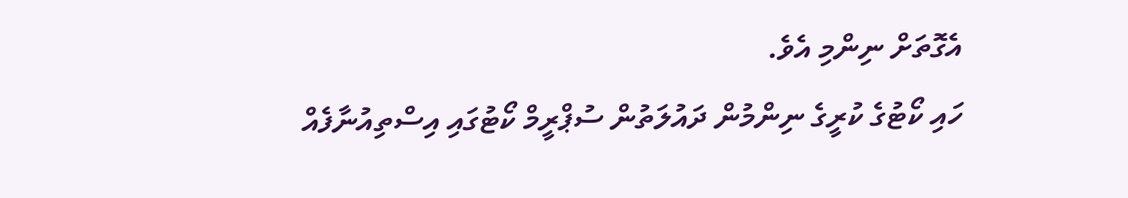އެގޮތަށް ނިންމި އެވެ.
ހައި ކޯޓުގެ ކުރީގެ ނިންމުން ދައުލަތުން ސުޕްރީމް ކޯޓުގައި އިސްތިއުނާފެއް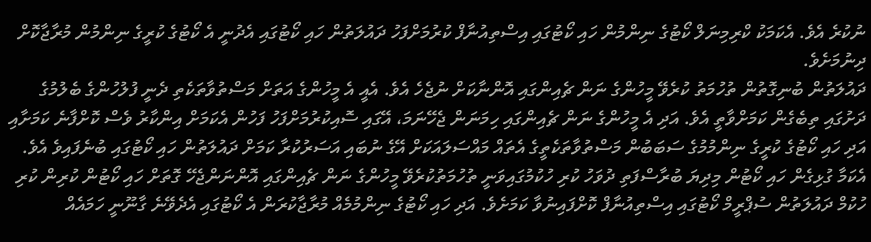ނުކުރެ އެވެ. އެކަމަކު ކްރިމިނަލް ކޯޓުގެ ނިންމުން ހައި ކޯޓުގައި އިސްތިއުނާފް ކުރުމަށްފަހު ދައުލަތުން ހައި ކޯޓުގައި އެދުނީ އެ ކޯޓުގެ ކުރީގެ ނިންމުން މުރާޖާކޮށް ދިނުމަށެވެ.
ދައުލަތުން ބުނިގޮތުން ތުހުމަތު ކުރެވޭ މީހުންގެ ނަން ޗެއިންގައި އޮންނާކަށް ނުޖެހެ އެވެ. އެއީ އެ މީހުންގެ އަތަށް މަސްތުވާތަކެތި ދެނީ ފުލުހުންގެ ބެލުމުގެ ދަށުގައި ތިބެގެން ކަމަށްވާތީ އެވެ. އަދި އެ މީހުންގެ ނަން ޗެއިންގައި ހިމަނަން ޖެހޭނަމަ، އޭގައި ސޮއިކުރުމަށްފަހު ފަހުން އެކަމަށް އިންކާރު ވެސް ކޮށްފާނެ ކަމަށާއި އަދި ހައި ކޯޓުގެ ކުރީގެ ނިންމުމުގެ ސަބަބުން މަސްތުވާތަކެތީގެ އެތައް މައްސަލައަކަށް އޭގެ ނުބައި އަސަރުކުރާ ކަމަށް ދައުލަތުން ހައި ކޯޓުގައި ބުނެފައިވެ އެވެ.
އެކަމާ ގުޅިގެން ހައި ކޯޓުން މިދިޔަ ބުރާސްފަތި ދުވަހު ކުރި ހުކުމުގައިވަނީ ތުހުމަތުކުރެވޭ މީހުންގެ ނަން ޗެއިންގައި އޮންނަންޖެހޭ ގޮތަށް ހައި ކޯޓުން ކުރިން ކުރި ހުކުމް ދައުލަތުން ސުޕްރީމް ކޯޓުގައި އިސްތިއުނާފް ކޮށްފައިނުވާ ކަމަށެވެ. އަދި ހައި ކޯޓުގެ ނިންމުމެއް މުރާޖާކުރަން އެ ކޯޓުގައި އެދެވޭނެ ގާނޫނީ ހަމައެއް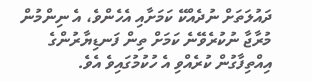ދައުލަތަށް ނުދެއްކޭ ކަމަށާއި އެހެންވެ، އެ ނިންމުން މުރާޖާ ނުކުރެވޭނެ ކަމަށް ތިން ފަނޑިޔާރުންގެ އިއްތިފާގުން ކުރެއްވި އެ ހުކުމުގައިވެ އެވެ.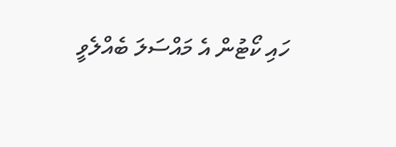ހައި ކޯޓުން އެ މައްސަލަ ބެއްލެވީ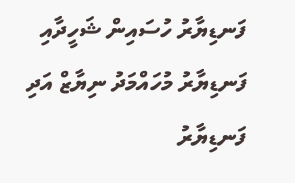ފަނޑިޔާރު ހުސައިން ޝަހީދާއި ފަނޑިޔާރު މުހައްމަދު ނިޔާޒް އަދި ފަނޑިޔާރު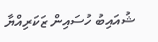ޝުއައިބު ހުސައިން ޒަކަރިއްޔާ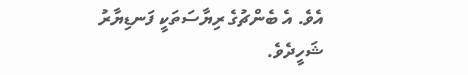އެވެ. އެ ބެންޗުގެ ރިޔާސަތަކީ ފަނޑިޔާރު ޝަހީދެވެ.